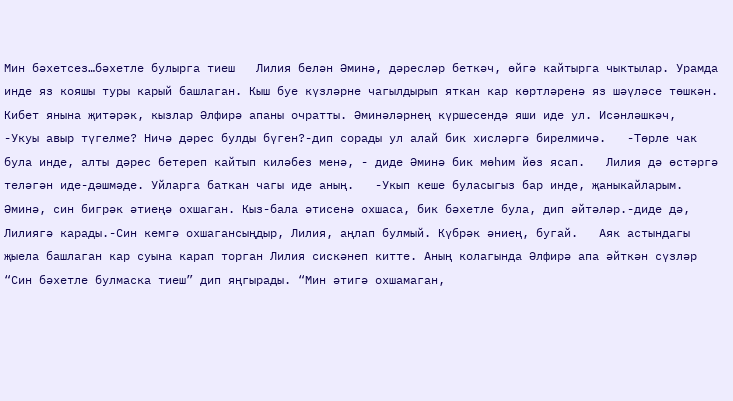Мин бәхетсез…бәхетле булырга тиеш   Лилия белән Әминә, дәресләр беткәч, өйгә кайтырга чыктылар. Урамда инде яз кояшы туры карый башлаган. Кыш буе күзләрне чагылдырып яткан кар көртләренә яз шәүләсе төшкән.   Кибет янына җитәрәк, кызлар Әлфирә апаны очратты. Әминәләрнең күршесендә яши иде ул. Исәнләшкәч,   -Укуы авыр түгелме? Ничә дәрес булды бүген?-дип сорады ул алай бик хисләргә бирелмичә.   -Төрле чак була инде, алты дәрес бетереп кайтып киләбез менә, - диде Әминә бик мөһим йөз ясап.   Лилия дә өстәргә теләгән иде-дәшмәде. Уйларга баткан чагы иде аның.   -Укып кеше буласыгыз бар инде, җаныкайларым. Әминә, син бигрәк әтиеңә охшаган. Кыз-бала әтисенә охшаса, бик бәхетле була, дип әйтәләр.-диде дә, Лилиягә карады.-Син кемгә охшагансыңдыр, Лилия, аңлап булмый. Күбрәк әниең, бугай.   Аяк астындагы җыела башлаган кар суына карап торган Лилия сискәнеп китте. Аның колагында Әлфирә апа әйткән сүзләр “Син бәхетле булмаска тиеш” дип яңгырады. “Мин әтигә охшамаган,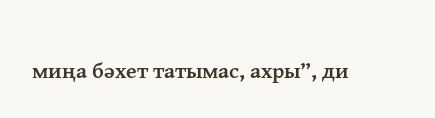миңа бәхет татымас, ахры”, ди